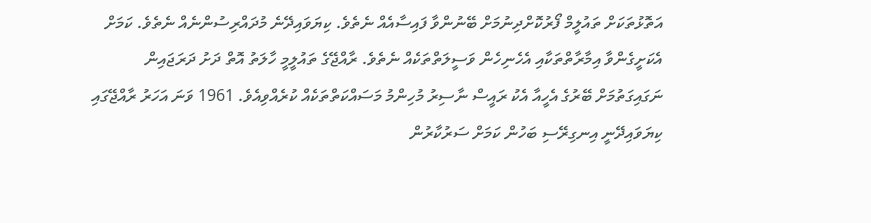އަތޮޅުތަކަށް ތައުލީމް ފޯރުކޮށްދިނުމަށް ބޭނުންވާ ފައިސާއެއް ނެތެވެ. ކިޔަވައިދޭނެ މުދައްރިސުންނެއް ނެތެވެ. ކަމަށް އެކަށީގެންވާ އިމާރާތްތަކާއި އެހެނިހެން ވަސީލަތްތަކެއް ނެތެވެ. ރާއްޖޭގެ ތައުލީމީ ހާލަތު އޮތް ދަށު ދަރަޖައިން ނަގައިގަތުމަށް ބޭރުގެ އެހީއާ އެކު ރައީސް ނާސިރު މުހިންމު މަސައްކަތްތަކެއް ކުރެއްވިއެވެ. 1961 ވަނަ އަހަރު ރާއްޖޭގައި ކިޔަވައިދޭނީ އިނގިރޭސި ބަހުން ކަމަށް ސަރުކާރުން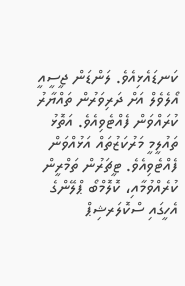ކަނޑައެޅިއެވެ. ލަންޑަން ޖީސީއީ އޯލެވެލް އަށް ދަރިވަރުން ތައްޔާރު ކުރައްވަން ފެއްޓެވިއެވެ. އަތޮޅު ތައުލީމީ މަރުކަޒުތައް އަޅުއްވަން ފެއްޓެވިއެވެ. ޓީޗަރުން ތަމްރީން ކުރެއްވުމާއި، ކޮލޮމްބޯ ޕްލޭންގެ އެހީގައި ސްކޮލަރޝިޕް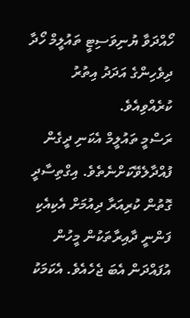ހޯއްދަވާ ޔުނިވަސިޓީ ތައުލީމް ހޯދާ ދިވެހިންގެ އަދަދު އިތުރު ކުރެއްވިއެވެ.
ރަސްމީ ތައުލީމް އެކަނި ދީގެން ފުއްދާލެވޭކަށްނެތެވެ. އިގްތިސާދީ ގޮތުން ކުރިއަރާ ދިއުމަށް އެކިއެކި ފަންނީ ދާއިރާތަކުން މީހުން އުފައްދަން އެބަ ޖެހެއެވެ. އެކަމަކު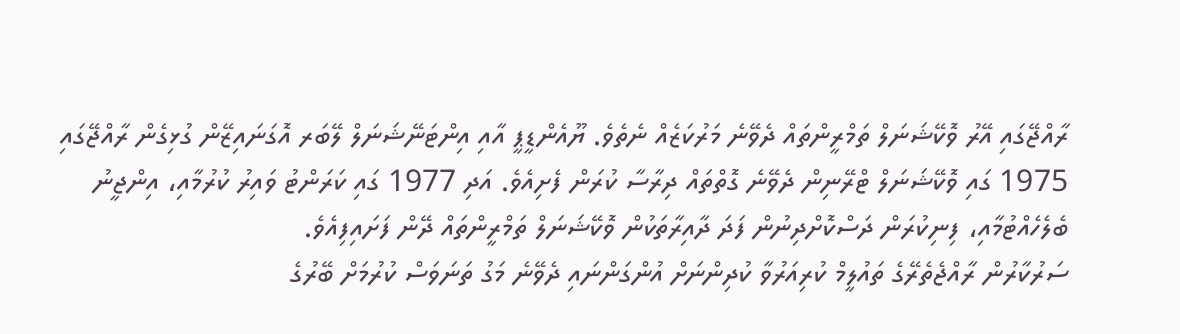ރާއްޖޭގައި އޭރު ވޮކޭޝަނަލް ތަމްރީންތައް ދެވޭނެ މަރުކަޒެއް ނެތެވެ. ޔޫއެންޑީޕީ އާއި އިންޓަނޭޝަނަލް ލޭބަރ އޮގަނައިޒޭން ގުޅިގެން ރާއްޖޭގައި 1975 ގައި ވޮކޭޝަނަލް ޓްރޭނިން ދެވޭނެ ގޮތްތައް ދިރާސާ ކުރަން ފެށިއެވެ. އަދި 1977 ގައި ކަރަންޓު ވައިރު ކުރުމާއި، އިންޖީނު ބެލެހެއްޓުމާއި، ފިނިކުރަން ދަސްކޮށްދިނުން ފަދަ ދާއިރާތަކުން ވޮކޭޝަނަލް ތަމްރީންތައް ދޭން ފަށައިފިއެވެ.
ސަރުކާރުން ރާއްޖެތެރޭގެ ތައުލީމް ކުރިއަރުވާ ކުދިންނަށް އުންގަންނައި ދެވޭނެ މަގު ތަނަވަސް ކުރުމަށް ބޭރުގެ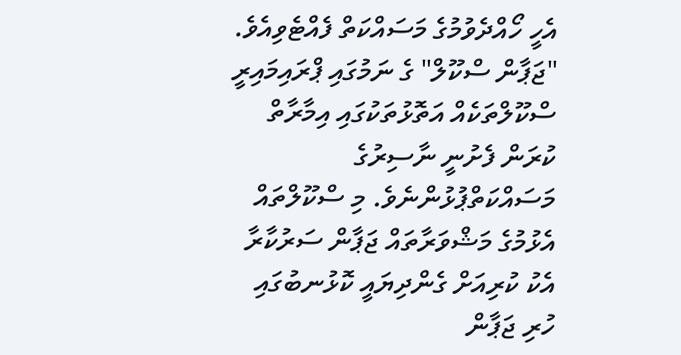އެހީ ހޯއްދެވުމުގެ މަސައްކަތް ފެއްޓެވިއެވެ. "ޖަޕާން ސްކޫލް" ގެ ނަމުގައި ޕްރައިމައިރީ ސްކޫލްތަކެއް އަތޮޅުތަކުގައި އިމާރާތް ކުރަން ފެށުނީ ނާސިރުގެ މަސައްކަތްޕުޅުންނެވެ. މި ސްކޫލްތައް އެޅުމުގެ މަޝްވަރާތައް ޖަޕާން ސަރުކާރާ އެކު ކުރިއަށް ގެންދިޔައީ ކޮޅުނބުގައި ހުރި ޖަޕާން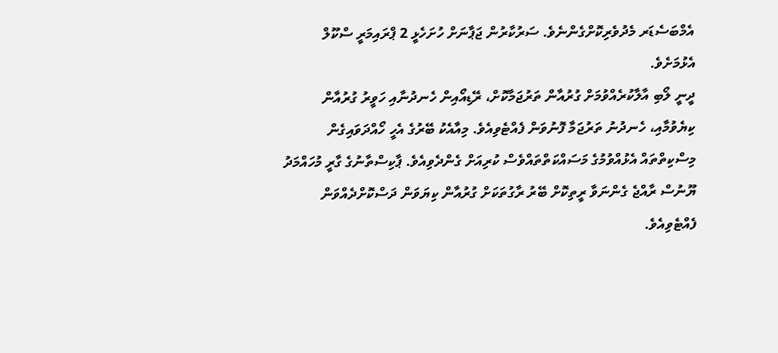އެމްބަސެޑަރ މެދުވެރިކޮށްގެންނެވެ. ސަރުކާރުން ޖަޕާނަށް ހުށަހެޅީ 2 ޕްރައިމަރީ ސްކޫލް އެޅުމަށެވެ.
ދީނީ ލޯބި އާލާކުރެއްވުމަށް ގުރުއާން ތަރުޖަމާކޮށް، ރޭޑިއޯއިން ހެނދުނާއި ހަވީރު ގުރުއާން ކިޔެވުމާއި، ހެނދުނު ތަރުޖަމާ ފޮނުވަން ފެއްޓެވިއެވެ. މިއާއެކު ބޭރުގެ އެހީ ހޯއްދަވައިގެން މިސްކިތްތައް އެޅުއްވުމުގެ މަސައްކަތްތައްވެސް ކުރިއަށް ގެންދެވިއެވެ. ޕާކިސްތާނުގެ ގާރީ މުހައްމަދު ޔޫނުސް ރާއްޖެ ގެންނަވާ ރީތިކޮށް ބޭރު ރާގުތަކަށް ގުރުއާން ކިޔަވަން ދަސްކޮށްދެއްވަން ފެއްޓެވިއެވެ.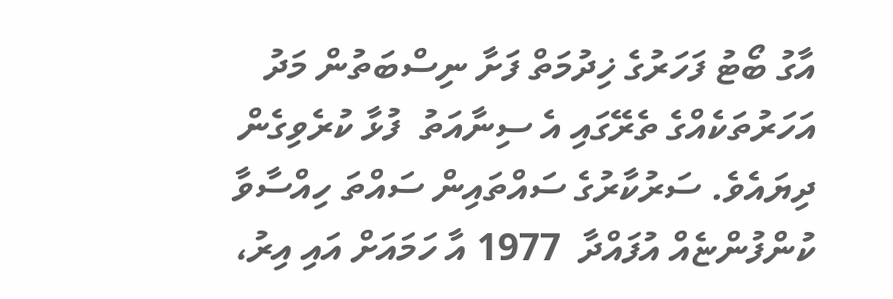އާގު ބޯޓު ފަހަރުގެ ޚިދުމަތް ފަށާ ނިސްބަތުން މަދު އަހަރުތަކެއްގެ ތެރޭގައި އެ ސިނާއަތު  ފުޅާ ކުރެވިގެން ދިޔައެވެ. ސަރުކާރުގެ ސައްތައިން ސައްތަ ހިއްސާވާ ކުންފުންޏެއް އުފައްދާ  1977 އާ ހަމައަށް އައި އިރު،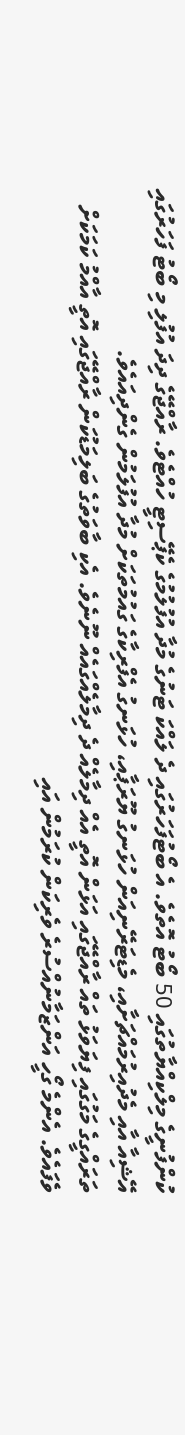ކުންފުނީގެ މިލްކިއްޔާތުގައި 50 ބޯޓު އޮތެވެ. އެ ބޯޓުފަހަރުގައި ދެ ލައްކަ ޓަނުގެ މުދާ އުފުލުމުގެ ކެޕޭސިޓީ ހުއްޓެވެ. ރާއްޖޭގެ ދިދަ އުފުލި މި ބޯޓު ފަހަރުގައި އޭޝިއާ އާއި މެދުއިރުމައްޗަށާއި، މެޑިޓަރޭނިއަން ހުޅަނގު ޔޫރަޕާއި، ހުޅަނގު އެފްރިކާގެ ގައުމުތަކަށް މުދާ އުފުލަމުން ގެންދިއައެވެ.
ތަރައްގީގެ މަގުގައި ފިޔަވަޅު ތައް ރާއްޖޭގައި އަޅަން އޮތީ އެއް ދިމާލެއް ދެ ދިމާލެއްގައެއް ނޫނެވެ. އެކި ބާވަތުގެ ބަލިމަޑުކަން ރާއްޖޭގައި އޮތީ އާއްމު ކަމަކަށް ވެފައެވެ. އެންމެ ގޯހީ އަންޒަމާނުއްސުރެ ވެރިކަން ކުރަމުން އައި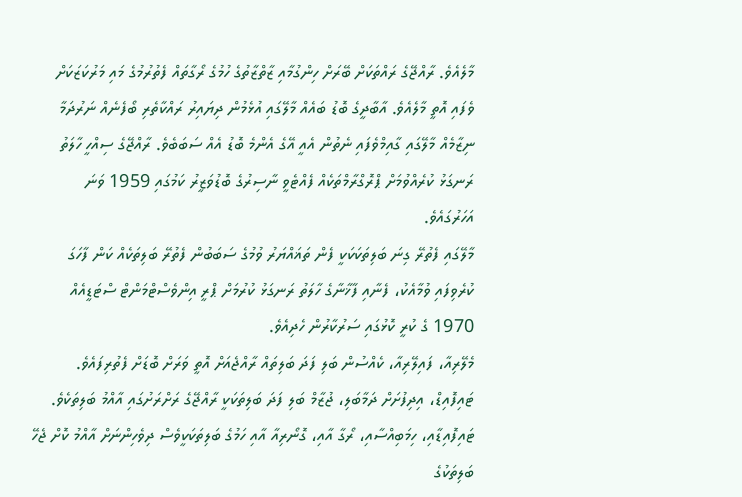މާލެއެވެ. ރާއްޖޭގެ ރައްތަކަށް ބޭރަށް ހިންގުމާއި ޒާތްޒާތުގެ ހުމުގެ ރޯގާތައް ފެތުރުމުގެ މައި މަރުކަޒަކަށް ވެފައި އޮތީ މާލެއެވެ. އާބާދީގެ ބޮޑު ބައެއް މާލޭގައި އުޅެމުން ދިޔައިރު ރައްކާތެރި ބޯފެނެއް ނަރުދަމާ ނިޒާމެއް މާލޭގައި ގާއިމްވެފައި ނެތުން އެއީ އޭގެ އެންމެ ބޮޑު އެއް ސަބަބެވެ. ރާއްޖޭގެ ސިއްހީ ހާލަތު ރަނގަޅު ކުރެއްވުމަށް ޕްރޮގްރާމްތަކެއް ފެއްޓެވީ ނާސިރުގެ ބޮޑުވަޒީރު ކަމުގައި 1959 ވަނަ އަހަރުގައެވެ.
މާލޭގައި ފެތުރޭ ގިނަ ބަލިތަކަކަކީ ފެން ތަޣައްޔަރު ވުމުގެ ސަބަބުން ފެތުރޭ ބަލިތަކެއް ކަން ފާހަގަ ކުރެވިފައި ވުމާއެކު، ފެނާއި ފާޚާނާގެ ހާލަތު ރަނގަޅު ކުރުމަށް ޕްރީ އިންވެސްޓްމަންޓް ސްޓަޑީއެއް 1970 ގެ ކުރީ ކޮޅުގައި ސަރުކާރުން ހެދިއެވެ.
މެލޭރިއާ، ފައިލޭރިއާ، ކެއްސުން ބަލި ފަދަ ބަލިތައް ރާއްޖެއަށް އޮތީ ވަރަށް ބޮޑަށް ފެތުރިފައެވެ. ޓައިފޮއިޑް، އިދިފުށަށް ދަމާބަލި، ޖުޒާމް ބަލި ފަދަ ބަލިތަކަކީ ރާއްޖޭގެ ރަށްރަށުގައި އާއްމު ބަލިތަކެވެ. ޓައިފޮއިޑާއި، ހިމަބިއްސާއި، ރޯގާ އާއި، ގޮނޯރިއާ އާއި ހަމުގެ ބަލިތަކަކީވެސް ދިވެހިންނަށް އާއްމު ކޮށް ޖެހޭ ބަލިތަކުގެ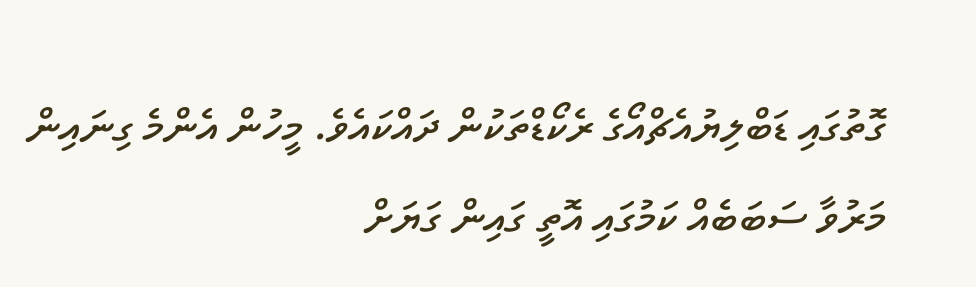ގޮތުގައި ޑަބްލިޔުއެޗްއޯގެ ރެކޯޑްތަކުން ދައްކައެވެ. މީހުން އެންމެ ގިނައިން މަރުވާ ސަބަބެއް ކަމުގައި އޮތީ ގައިން ގަޔަށް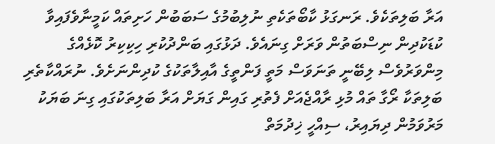އަރާ ބަލިތަކެވެ. ރަނގަޅު ކާބޯތަކެތި ނުލިބުމުގެ ސަބަބުން ހަށިތައް ކަމީނާވެފައިވާ ކުޑަކުދިން ނިސްބަތުން ވަރަށް ގިނައެވެ. ދަޅުގައި ބަންދުކުރި ހިކިކިރު ކޮޅެއްގެ މިންވަރުވެސް ލިބޭނީ ތަނަވަސް މަތީ ފަންތީގެ އާއިލާތަކުގެ ކުދިންނަށެވެ. ނުރައްކާތެރި ބަލިތަކާ ރޯގާ ތައް މުޅި ރާއްޖެއަށް ފެތުރި ގައިން ގަޔަށް އަރާ ބަލިތަކުގައި ގިނަ ބަޔަކު މަރުވަމުން ދިޔައިރު، ސިއްހީ ޚިދުމަތް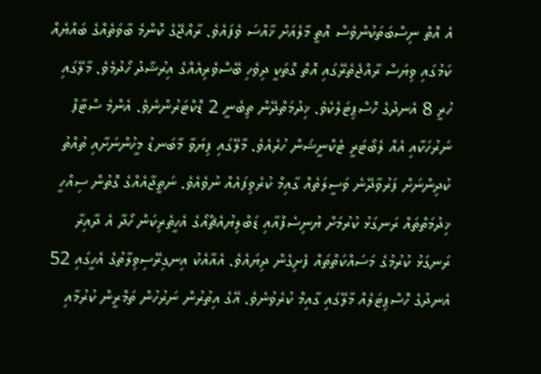އެ އޮތް ނިސްބަތަކުންވެސް އޮތީ މާލެއަށް ޚާއްސަ ވެފައެވެ. ރާއްޖޭގެ ކޮންމެ ބާވަތެއްގެ ބައްޔެއް ކަމުގައި ވިޔަސް ރާއްޖެތެރޭގައި އޮތް ގޮތަކީ ދިވެހި ބޭސްވެރިއެއްގެ އިރުޝާދު ހޯދުމެވެ. މާލޭގައި ހުރީ 8 އެނދުގެ ހޮސްޕިޓަލެކެވެ. ޚިދުމަތްދޭން ތިބެނީ 2 ޑޮކްޓަރުންނެވެ. އެންމެ ސްޓާފް ނަރުހަކާއި އެއް ލެބޯޓަރީ ޓެކްނީޝަން ހުރެއެވެ. މާލޭގައި ފިޔަވާ މާބަނޑު މީހުންނަށާއި ތުއްތު ކުދިންނަށް ފަރުވާދޭނެ ވަސީލަތެއް ގާއިމް ކުރެވިފައެއް ނުވެއެވެ. ނަތީޖާއެއްގެ ގޮތުން ސިއްހީ ޚިދުމަތްތައް ރަނގަޅު ކުރުމަށް ޔުނިސެފްއާއި ޑަބްލިޔުއެޗްއޯގެ އެހީތެރިކަން ހޯދާ އެ ދާއިރާ ރަނގަޅު ކުރުމުގެ މަސައްކަތްތައް ފެށިގެން ދިޔައެވެ. އެއާއެކު އިނގިރޭސިވިލާތުގެ އެހީގައި 52 އެނދުގެ ހޮސްޕިޓަލެއް މާލޭގައި ގާއިމް ކުރެވުނެވެ. އޭގެ އިތުރުން ނަރުހުން ތަމްރީން ކުރުމާއި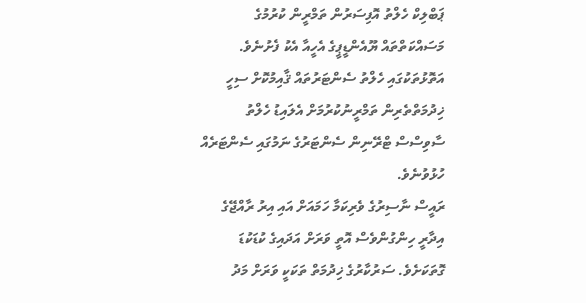ޕަބްލިކް ހެލްތު އޮފިސަރުން ތަމްރީން ކުރުމުގެ މަސައްކަތްތައް ޔޫއެންޑީޕީގެ އެހީއާ އެކު ފެށުނެވެ. އަތޮޅުތަކުގައި ހެލްތު ސެންޓަރުތައް ޤާއިމުކޮށް ސިހީ ޚިދުމަތްތެރިން ތަމްރީނުކުރުމަށް އެލައިޑު ހެލްތު ސާވިސްސް ޓްރޭނިން ސެންޓަރުގެ ނަމުގައި ސެންޓަރެއް ހުޅުވުނެވެ.
ރައީސް ނާސިރުގެ ވެރިކަމާ ހަމައަށް އައި އިރު ރާއްޖޭގެ އިދާރީ ހިންގުންވެސް އޮތީ ވަރަށް އަދައިގެ ކުޑަކުޑަ ގޮތަކަށެވެ. ސަރުކާރުގެ ޚިދުމަތް ތަކަކީ ވަރަށް މަދު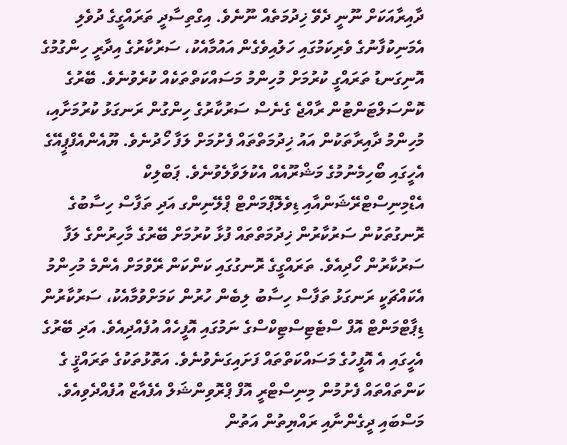ދާއިރާއަކަށް ނޫނީ ދެވޭ ޚިދުމަތެއް ނޫނެވެ. އިގްތިސާދީ ތަރައްގީގެ ދުވެލި އެމަނިކުފާނުގެ ވެރިކަމުގައި ހަލުއިވެގެން އައުމާއެކު، ސަރުކާރުގެ އިދާރީ ހިންގުމުގެ އޮނިގަނޑު ތަރައްގީ ކުރުމަށް މުހިންމު މަސައްކަތްތަކެއް ކުރެވުނެވެ. ބޭރުގެ ކޮންސަލްޓަންޓުން ރާއްޖެ ގެނެސް ސަރުކާރުގެ ހިންގުން ރަނގަޅު ކުރުމަށާއި، މުހިންމު ދާއިރާތަކުން އައު ޚިދުމަތްތައް ފެށުމަށް ލަފާ ހޯދުނެވެ. ޔޫއެންއެފްޕީއޭގެ އެހީގައި ބޯހިމެނުމުގެ މަޝްރޫއެއް އެކުލަވާލެވުނެވެ. ޕަބްލިކް އެޑްމިނިސްޓްރޭޝަންއާއި ޑިވެލޮޕްމަންޓް ޕްލޭނިންގ އަދި ތަފާސް ހިސާބުގެ ރޮނގުތަކުން ސަރުކާރުން ޚިދުމަތްތައް ފުޅާ ކުރުމަށް ބޭރުގެ މާހިރުންގެ ލަފާ ސަރުކާރުން ހޯދިއެވެ. ތަރައްގީގެ ރޮނގުގައި ކަންކަން ރޭވުމަށް އެންމެ މުހިންމު އެކައްޗަކީ ރަނގަޅު ތަފާސް ހިސާބު ލިބެން ހުރުން ކަމަށްވުމާއެކު، ސަރުކާރުން ޑިޕާޓްމަންޓް އޮފް ސްޓެޓިސްޓިކްސްގެ ނަމުގައި އޮފީހެއް އުފެއްދިއެވެ. އަދި ބޭރުގެ އެހީގައި އެ އޮފީހުގެ މަސައްކަތްތައް ފަށައިގަނެވުނެވެ. އަތޮޅުތަކުގެ ތަރައްޤީ ގެ ކަންތައްތައް ފެށުމުން މިނިސްޓްރީ އޮފް ޕްރޮވިންޝަލް އެފެއާޒް އުފެއްދެވިއެވެ. މަސްބައި ދީގެންނާއި ރައްޔިތުން އަތުން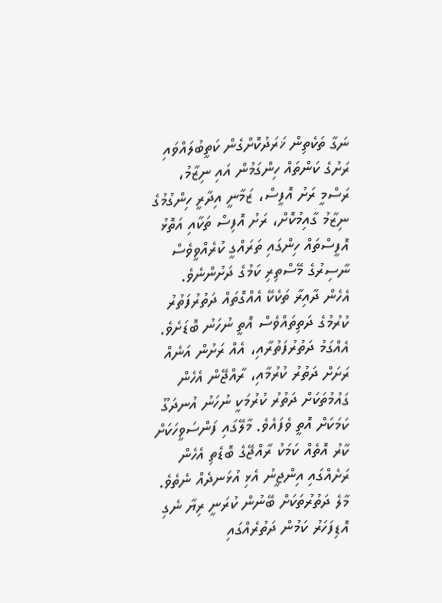ނަގާ ތަކެތިން ޚަރަދުކޮށްގެން ކަތީބުލައްވައި ރަށުގެ ކަންތައް ހިންގަމުން އައި ނިޒާމު، ރަސްމީ ރަށު އޮފީސް، ޒަމާނީ އިދާރީ ހިންގުމުގެ ނިޒާމު ގާއިމުކޮށް، ރަށު އޮފިސް ތަކާއި އަތޮޅު އޮފީސްތައް ހިންގައި ތަރައްގީ ކުރެއްވީވެސް ނާސިރުގެ މޭސްތިރި ކަމުގެ ދަށުންނެވެ.
އެހެން ދާއިރާ ތަކެކޭ އެއްގޮތައް ދަތުރުފަތުރު ކުރުމުގެ ދަތިތައްވެސް އޮތީ ނުހަނު ބޮޑަށެވެ. އެއްގަމު ދަތުރުފަތުރާއި، އެއް ރަށުން އަނެއް ރަށަށް ދަތުރު ކުރުމާއި، ރާއްޖޭން އެހެން ގައުމުތަކަށް ދަތުރު ކުރުމަކީ ނުހަނު އުނދަގޫ ކަމަކަށް އޮތީ ވެފައެވެ. މާލޭގައި ފަންސަވީހަކަށް ކާރު އޮތެއް ކަމަކު ރާއްޖޭގެ ބޮޑެތި އެހެން ރަށެއްގައި އިންޖީނު އެޅި އުޅަނދެއް ނެތެވެ. މާލެ ދަތުރުތަކަށް ބޭނުން ކުރަނީ ރިޔާ ނެގި އޮޑިފަހަރު ކަމުން ދަތުރެއްގައި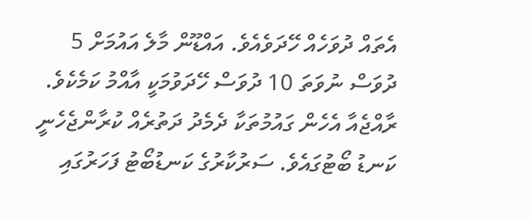އެތައް ދުވަހެއް ހޭދަވެއެވެ. އައްޑޫން މާލެ އައުމަށް 5 ދުވަސް ނުވަތަ 10 ދުވަސް ހޭދަވުމަކީ އާއްމު ކަމެކެވެ. ރާއްޖެއާ އެހެން ގައުމުތަކާ ދެމެދު ދަތުރެއް ކުރާންޖެހެނީ ކަނޑު ބޯޓުގައެވެ. ސަރުކާރުގެ ކަނޑުބޯޓު ފަހަރުގައި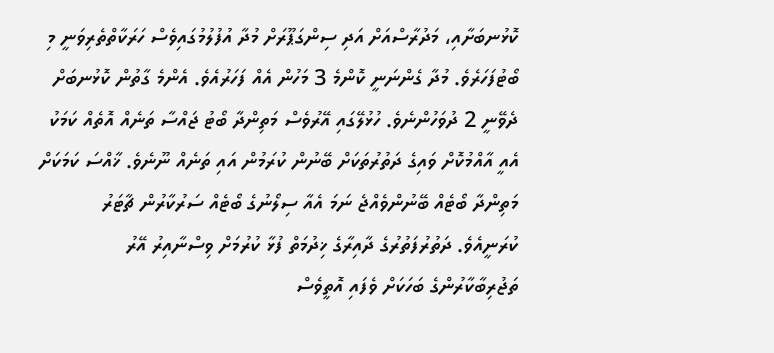ކޮޅުނބަށާއި، މަދުރާސްއަށް އަދި ސިންގަޕޫރަށް މުދާ އުފުލުމުގައިވެސް ހަރަކާތްތެރިވަނީ މި ބޯޓުފަހަރެވެ. މުދާ ގެންނަނީ ކޮންމެ 3 މަހުން އެއް ފަހަރުއެވެ. އެންމެ ގާތުން ކޮޅުނބަށް ދެވޭނީ 2 ދުވަހުންނެވެ. ހުޅުލޭގައި އޭރުވެސް މަތިންދާ ބޯޓު ޖައްސާ ތަނެއް އޮތެއް ކަމަކު އެއީ އާއްމުކޮށް ވައިގެ ދަތުރުތަކަށް ބޭނުން ކުރަމުން އައި ތަނެއް ނޫނެވެ. ޚާއްސަ ކަމަކަށް މަތިންދާ ބޯޓެއް ބޭނުންވެއްޖެ ނަމަ އެއާ ސިލޯނުގެ ބޯޓެއް ސަރުކާރުން ޗާޓަރު ކުރަނީއެވެ. ދަތުރުފަތުރުގެ ދާއިރާގެ ޚިދުމަތް ފުޅާ ކުރުމަށް ވިސްނާއިރު އޭރު ތަޖުރިބާކާރުންގެ ބަހަކަށް ވެފައި އޮތީވެސް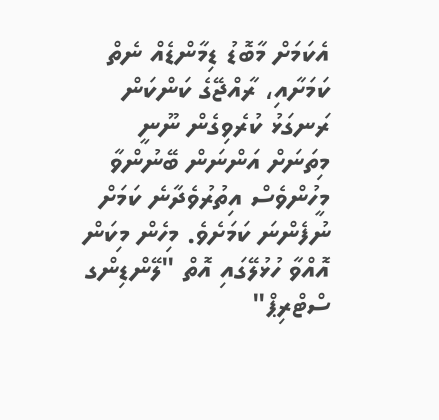އެކަމަށް މާބޮޑު ޑިމާންޑެއް ނެތް ކަމަށާއި، ރާއްޖޭގެ ކަންކަން ރަނގަޅު ކުރެވިގެން ނޫނީ މިތަނަށް އަންނަން ބޭނުންވާ މީހުންވެސް އިތުރުވެދާނެ ކަމަށް ނުފެންނަ ކަމަށެވެ. މިހެން މިކަން އޮއްވާ ހުޅުލޭގައި އޮތް "ލޭންޑިންގ ސްޓްރިޕް"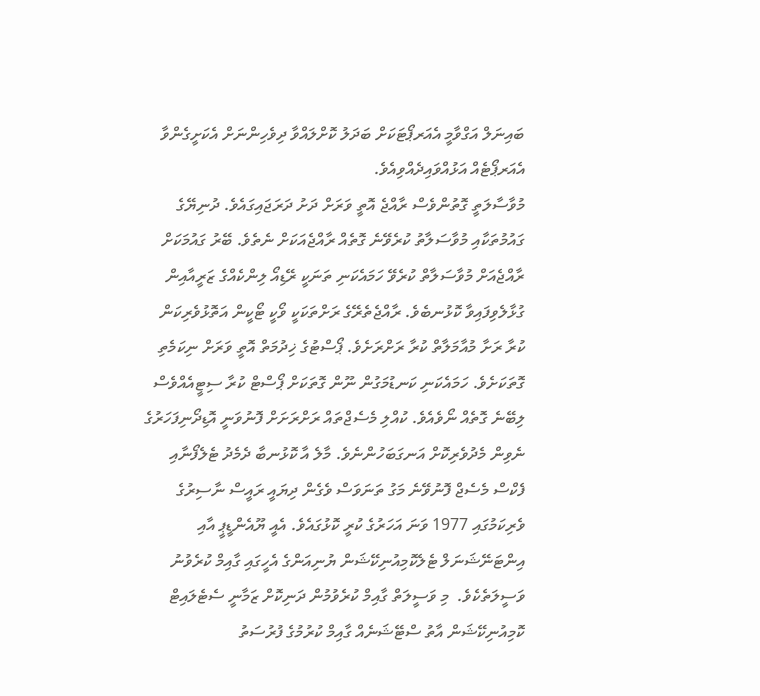ބައިނަލް އަގްވާމީ އެއަރޕޯޓަކަށް ބަދަލު ކޮށްލައްވާ ދިވެހިންނަށް އެކަށީގެންވާ އެއަރޕޯޓެއް އަޅުއްވައިދެއްވިއެވެ.
މުވާސާލަތީ ގޮތުންވެސް ރާއްޖެ އޮތީ ވަރަށް ދަށު ދަރަޖައިގައެވެ. ދުނިޔޭގެ ގައުމުތަކާއި މުވާސަލާތު ކުރެވޭނެ ގޮތެއް ރާއްޖެއަކަށް ނެތެވެ. ބޭރު ގައުމަކަށް ރާއްޖެއަށް މުވާސަލާތް ކުރެވޭ ހަމައެކަނި ތަނަކީ ރޭޑިއޯ ލިންކެއްގެ ޒަރީއާއިން ގުޅާލެވިފައިވާ ކޮޅުނބެވެ. ރާއްޖެތެރޭގެ ރަށްތަކަކީ ވޯކީ ޓޯކީން އަތޮޅުވެރިކަން ކުރާ ރަށާ މުއާމަލާތް ކުރާ ރަށްރަށެވެ. ޕޯސްޓުގެ ޚިދުމަތް އޮތީ ވަރަށް ނިކަމެތި ގޮތަކަށެވެ. ހަމައެކަނި ކަނޑުމަގުން ނޫން ގޮތަކަށް ޕޯސްޓް ކުރާ ސިޓީއެއްވެސް ލިބޭނެ ގޮތެއް ނޯވެއެވެ. ކުއްލި މެސެޖްތައް ރަށްރަށަށް ފޮނުވަނީ އޮޑިދޯނިފަހަރުގެ ނެވިން މެދުވެރިކޮށް އަނގަބަހުންނެވެ. މާލެ އާ ކޮޅުނބާ ދެމެދު ޓެލެފޯނާއި ފެކްސް މެސެޖް ފޮނުވޭނެ މަގު ތަނަވަސް ވެގެން ދިޔައީ ރައީސް ނާސިރުގެ ވެރިކަމުގައި 1977 ވަނަ އަހަރުގެ ކުރީ ކޮޅުގައެވެ. އެއީ ޔޫއެންޑީޕީ އާއި އިންޓަނޭޝަނަލް ޓެލެކޮމިއުނިކޭޝަން ޔުނިއަންގެ އެހީގައި ގާއިމް ކުރެވުނު ވަސީލަތެކެވެ.  މި ވަސީލަތް ގާއިމް ކުރެވުމުން ދަނިކޮށް ޒަމާނީ ސެޓެލައިޓް ކޮމިއުނިކޭޝަން އާތު ސްޓޭޝަނެއް ގާއިމް ކުރުމުގެ ފުރުސަތު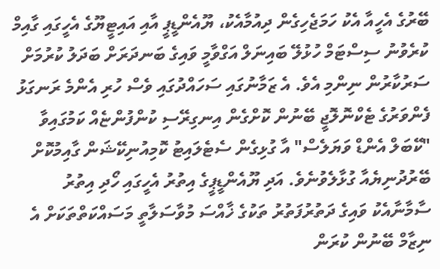ބޭރުގެ އެހީއާ އެކު ހަމަޖެހިގެން ދިއުމާއެކު، ޔޫއެންޑީޕީ އާއި އައިޓީޔޫގެ އެހީގައި ގާއިމް ކުރެވުނު ސިސްޓަމް ހުޅުލޭ ބައިނަލް އަގްވާމީ ވައިގެ ބަނދަރަށް ބަދަލު ކުރުމަށް ސަރުކާރުން ނިންމި އެވެ. އެ ޒަމާނުގައި ސަހައްދުގައި ވެސް ހުރި އެންމެ ރަނގަޅު ފެންވަރުގެ ޓެކްނޮލޮޖީ ބޭނުން ކޮށްގެން އިނގިރޭސި ކުންފުންޏެއް ކަމުގައިވާ "ކޭބަލް އެންޑް ވަޔަލެސް" އާ ގުޅިގެން ސެޓެލައިޓު ކޮމިއުނިކޭޝަން ގާއިމުކޮށް ބޭރުދުނިޔެއާ ގުޅާލެވުނެވެ. އަދި ޔޫއެންޑީޕީގެ އިތުރު އެހީގައި ހޯދި އިތުރު ސާމާނާއެކު ވައިގެ ދަތުރުފަތުރު ތަކުގެ ޚާއްސަ މުވާސަލާތީ މަސައްކަތްތަކަށް އެ ނިޒާމް ބޭނުން ކުރަން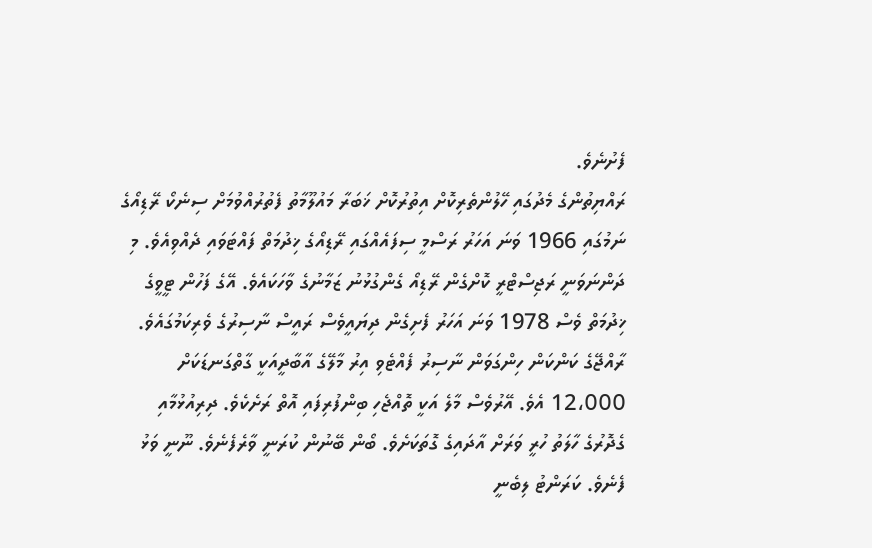ފެށުނެވެ.
ރައްޔިތުންގެ މެދުގައި ހޭލުންތެރިކޮށް އިތުރުކޮށް ޚަބަރާ މައުލޫމާތު ފެތުރުއްވުމަށް ސިނެކޯ ރޭޑިއޯގެ ނަމުގައި 1966 ވަނަ އަހަރު ރަސްމީ ސިފައެއްގައި ރޭޑިއޯގެ ޚިދުމަތް ފައްޓަވައި ދެއްވިއެވެ. މި ދަންނަވަނީ ރަޖިސްޓްރީ ކޮށްގެން ރޭޑިއޯ ގެންގުޅުނު ޒަމާނުގެ ވާހަކައެވެ. އޭގެ ފަހުން ޓީވީގެ ޚިދުމަތް ވެސް 1978 ވަނަ އަހަރު ފެށިގެން ދިޔައީވެސް ރައީސް ނާސިރުގެ ވެރިކަމުގައެވެ.
ރާއްޖޭގެ ކަންކަން ހިންގަވަން ނާސިރު ފެއްޓެވި އިރު މާލޭގެ އާބާދީއަކީ ގާތްގަނޑަކަށް 12،000 އެވެ. އޭރުވެސް މާލެ އަކީ ތޮއްޖެހި ބިންފުރިފައި އޮތް ރަށެކެވެ. ދިރިއުޅުމާއި ގެދޮރުގެ ހާލަތު ހުރީ ވަރަށް އާދައިގެ ގޮތަކަށެވެ. ބޯން ބޭނުން ކުރަނީ ވާރެފެނެވެ. ނޫނީ ވަޅު ފެނެވެ. ކަރަންޓު ލިބެނީ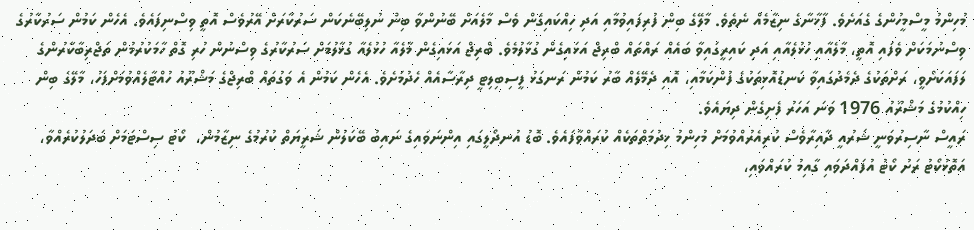މުހިންމު މީސްމީހުންގެ ގެއަށެވެ. ފާޚާނާގެ ނިޒާމެއް ނެތެވެ. މާލޭގެ ބިން ފުރިފައިވުމާއި އަދި ހިއްކައިގެން ވެސް މާލެއަށް ބޭނުންވާ ބިން ނުލިބޭނެކަން ސަރުކާރަށް އޭރުވެސް އޮތީ ވިސްނިފައެވެ. އެހެން ކަމުން ސަރުކާރުގެ ވިސްނުމަކަށް ވެފައި އޮތީ، މާލެއާއި ހުޅުލެއާއި އަދި ކައިރީގައިވާ ބައެއް ރައްތައް ބްރިޖް އަޅައިގެން ގުޅާލުމެވެ. ބްރިޖް އަޅައިގެން މާލެއާ ހުޅުލެއާ ގުޅާލުމަށް ސަރުކާރުގެ ވިސްނުން ހުރި ގޮތް ހާމަކުރުމުން ތަޖްރިބާކާރުންގެ ލަފައަކަށްވީ، ރަށްތަކުގެ ދެމެދުގައިވާ ކަނޑުއޮޅިތަކުގެ ފުންކަމާއި، އޮއި ދެމޭލެއް ބާރު ކަމުން ރަނގަޅު ފީސިބިލިޓީ ދިރާސާއެއް ހެދުމަށެވެ. އެހެން ކަމުން އެ ވަގުތައް ބްރިޖްގެ މަޝްރޫއު ހުއްޓާލެއްވުމަށްފަހު، މާލޭގެ ބިން ހިއްކުމުގެ މަޝްރޫއު 1976 ވަނަ އަހަރު ފެށިގެން ދިޔައެވެ.
ރައީސް ނާސިރުވަނީ ޝަރުއީ ދާއިރާވެސް ކުރިއެރުއްވުމަށް މުހިންމު ޚިދުމަތްތަކެއް ކުރައްވާފައެވެ. ބޮޑު އުނދޯލީގައި އިންނަވައިގެ ނައިބު ބޭކަލުން ޝަރީޔަތް ކުރުމުގެ ނިޒާމުން،  ކޯޓު ސިސްޓަމަށް ބަދަލުކުރެއްވާ، އަތޮޅުކޯޓު ރަށު ކޯޓު އުފައްދަވައި ގާއިމު ކުރައްވައި،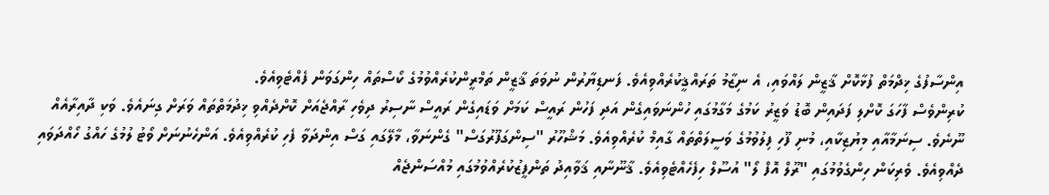އިންސާފުގެ ޚިދްމަތް ފުޅާކޮށް ޤާޒީން ލައްވައި، އެ ނިޒާމު ތަރައްޤީކުރެއްވިއެވެ. ފަނޑިޔާރުން ނުވަތަ ޤާޒީން ތަމްރީންކުރެއްވުމުގެ ކޯސްތައް ހިންގަވަން ފެއްޓެވިއެވެ.
ކުރިންވެސް ފާހަގަ ކޮށްލި ފަދައިން ބޮޑު ވަޒީރު ކަމުގެ މަގާމުގައި ހުންނަވައިގެން އަދި ފަހުން ރައީސް ކަމަށް ވަޑައިގެން ރައީސް ނާސިރު ދިވެހި ރާއްޖެއަށް ކޮށްދެއްވި ޚިދުމަތްތައް ވަރަށް ގިނައެވެ. ވަކި ދާއިރާއެއް ނޫނެވެ. ސިނަމާއާއި މިޔުޒިކާއި، މުނި ފޫހި ފިލުވުމުގެ ވަސީލަތްތައް ގާއިމް ކުރެއްވިއެވެ. މަޝްހޫރު "ސިންގަފޫރުގަސް" ގެންނަވާ، މާލޭގައި ގަސް އިންދަވާ ފެހި ކުރެއްވިއެވެ. އަންހެނުނަށް ވޯޓު ލުމުގެ ހައްގު ހޯއްދަވައި ދެއްވިއެވެ. ވެރިކަން ހިންގެވުމުގައި "ރޫލް އޮފް ލޯ" އުސޫލް ހިފެހެއްޓެވިއެވެ. ޤާނޫނާއި ޤަވާއިދު ތަންފީޒުކުރެއްވުމުގައި މުއްސަންޖެއް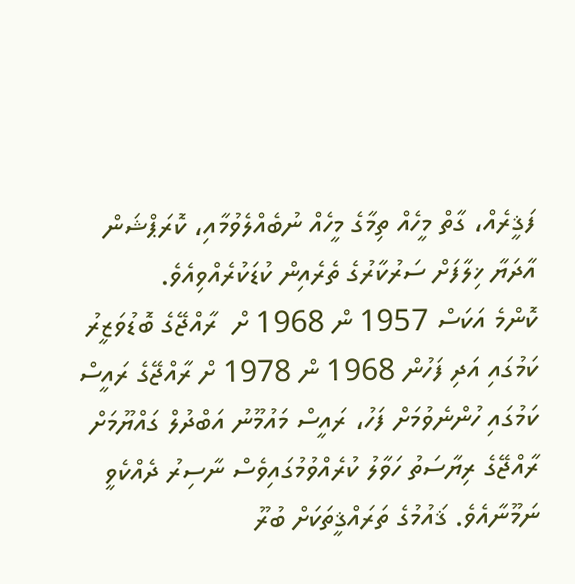ފަޤީރެއް، ގާތް މީހެއް ތިމާގެ މީހެއް ނުބެއްލެވުމާއި، ކޮރަޕްޝަން އާދަޔާ ޚިލާފަށް ސަރުކާރުގެ ތެރެއިން ކުޑަކުރެއްވިއެވެ.
ކޮންމެ އަކަސް 1957 ން 1968 ށް  ރާއްޖޭގެ ބޮޑުވަޒީރު ކަމުގައި އަދި ފަހުން 1968 ން 1978 ށް ރާއްޖޭގެ ރައީސް ކަމުގައި ހުންނެވުމަށް ފަހު، ރައީސް މައުމޫނު އަބްދުލް ގައްޔޫމަށް ރާއްޖޭގެ ރިޔާސަތު ހަވާލު ކުރެއްވުމުގައިވެސް ނާސިރު ދެއްކެވީ ނަމޫނާއެވެ. ޤައުމުގެ ތަރައްޤީތަކަށް ބުރޫ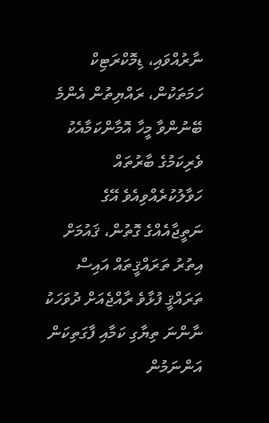ނާރުއްވައި، ޑިމޮކްރަޓިކް ހަމަތަކުން، ރައްޔިތުން އެންމެ ބޭނުންވާ މީހާ އޮމާންކަމާއެކު ވެރިކަމުގެ ބާރުތައް ހަވާލުކުރެއްވިއެވެ އޭގެ ނަތީޖާއެއްގެ ގޮތުން، ޤައުމަށް އިތުރު ތަރައްޤީތައް އައިސް ތަރައްޤީ ފުޅާވެ ރާއްޖެއަށް ދުވަހަކު ނާންނަ ތިޔާގި ކަމާއި ފާގަތިކަން އަންނަމުން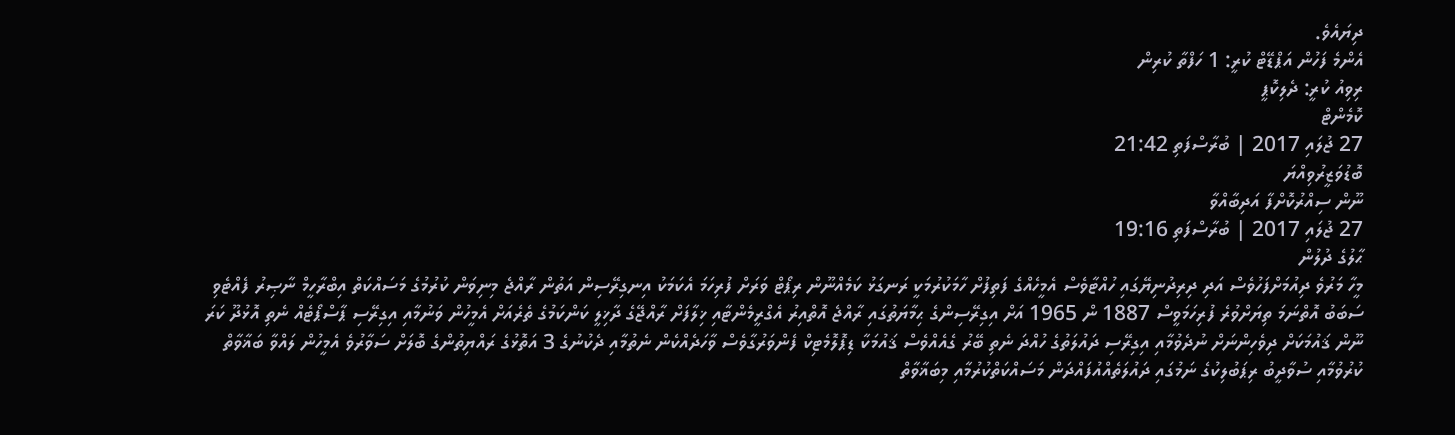ދިޔައެވެ.
އެންމެ ފަހުން އަޕްޑޭޓް ކުރީ: 1 ހަފްތާ ކުރިން
ރިވިއު ކުރީ: ދެލިކޮޕީ
ކޮމެންޓް
27 ޖުލައި 2017 | ބުރާސްފަތި 21:42
ބޮޑުވަޒީރުވިއްޔަ
ނޫން ސިއްރުކޮށްފާ އަދިބާއްވާ
27 ޖުލައި 2017 | ބުރާސްފަތި 19:16
ޙާލުގެ ދުލުން
މީހާ މަރުވެ ދިއުމަށްފަހުވެސް އަދި ދިރިދުނިޔޭގައި ހުއްޓާވެސް އެމީހެއްގެ ފަތިފުށް ހާމަކުރުމަކީ ރަނގަޅު ކަމެއްނޫން ރިޕޯޓް ވަރަށް ފުރިހަމަ އެކަމަކު އިނގިރޭސިން އަތުން ރާއްޖެ މިނިވަން ކުރުމުގެ މަސައްކަތް އިބްރާހީމް ނާޞިރު ފެއްޓެވި ސަބަބު އޮތްނަމަ ތިޔަށްވުރެ ފުރިހަމަވީސް 1887 ން 1965 އަށް އިގިރޭސިންގެ ޙިމާޔަތުގައި ރާއްޖެ އޮތްއިރު އެގްރީމެންޓާއި ޚިލާފަށް ރާއްޖޭގެ ދާޚިލީ ކަންކަމުގެ ތެރެއަށް އެމީހުން ވަނުމާއި އިގިރޭސި ޕާސްޕޯޓެއް ނެތި އޮޅުދޫ ކަރަ ނޫން ޤައުމަކަށް ދިވެހިންނަށް ނުދެވުމާއި އިގިރޭސި ދައުލަތުގެ ހުއްދަ ނެތި ބޭރު ގެއެއްވެސް ޤައުމަކާ ޑިޕޮލޮމެޓިކް ފެންވަރުގާވެސް ވާހަދެއްކެން ނެތުމާއި ދެކުނުގެ 3 އަތޮޅުގެ ރައްޔިތުންގެ ބޮލަށް ސަވާރުވެ އެމީހުން ލައްވާ ބަޣާވާތް ކުރުވުމާއި ސުވާދީބު ރިޕަބުލިކުގެ ނަމުގައި ދައުލަތެއްއުފައްދަން މަސައްކަތްކުރުމާއި މިބަޣާވާތް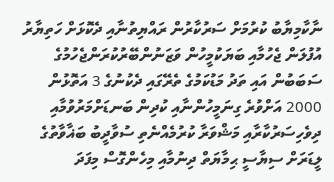ނާކާމިޔާބު ކުރުމަށް ސަރުކާރުން ރައްޔިތުނާއި ދެކޮޅަށް ހަތިޔާރު އުފުލަން ޖެހުމާއި ބަޔަކުމީހުން ވަޒަނުންބޭރުކުރަންޖެހުމުގެ ސަބަބުން އައި ތަދު މަޑުކަމުގެ ތެރޭގައި ދެކުނުގެ 3 އަތޮޅުން 2000 އަށްވުރެ ގިނަމީހުންނާއި ކުދިން ބަނޑަށްމަރުވުމާއި ދިވެހިސަރުކާރާއި މަޝްވަރާ ކުރުމެއްނެތި ސުވާދީބު ބަޣާވާތުގެ ލީޑަރަށް ސިޔާސީ ޙިމާޔަތް ދިނުމާއި މިހެންގޮސް މިފަދަ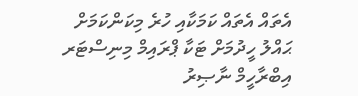އެތައް އެތައް ކަމަކާއި ހުރެ މިކަންކަމަށް ޙައްލު ހީދުމަށް ޓަކާ ޕްރައިމް މިނިސްޓަރ އިބްރާހީމް ނާޞިރު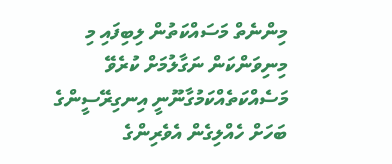މިންނެތް މަސައްކަތުން ލިބިފައި މި މިނިވަންކަން ނަގާލުމަށް ކުރެވޭ މަސެއްކަތެއްކަމުގާނޫނީ އިނގިރޭސީންގެ ބަހަށް ހެއްލިގެން އެވެރިންގެ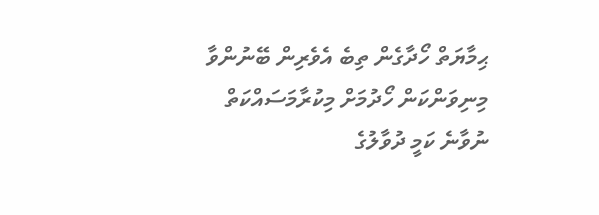ޙިމާޔަތް ހޯދާގެން ތިބެ އެވެރިން ބޭނުންވާ މިނިވަންކަން ހޯދުމަށް މިކުރާމަސައްކަތް ނުވާނެ ކަމީ ދުވާލުގެ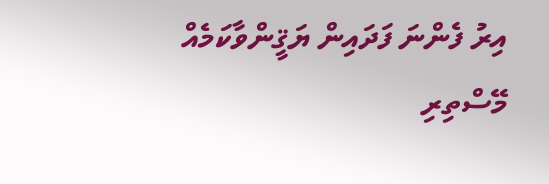އިރު ފެންނަ ފަދައިން ޔަޤީންވާކަމެއް
މޭސްތިރި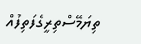ތިޔަމޭސްތިރީގެފަތިފުއް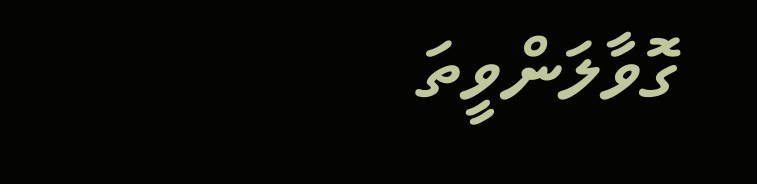ގޮވާލަންވީތަ